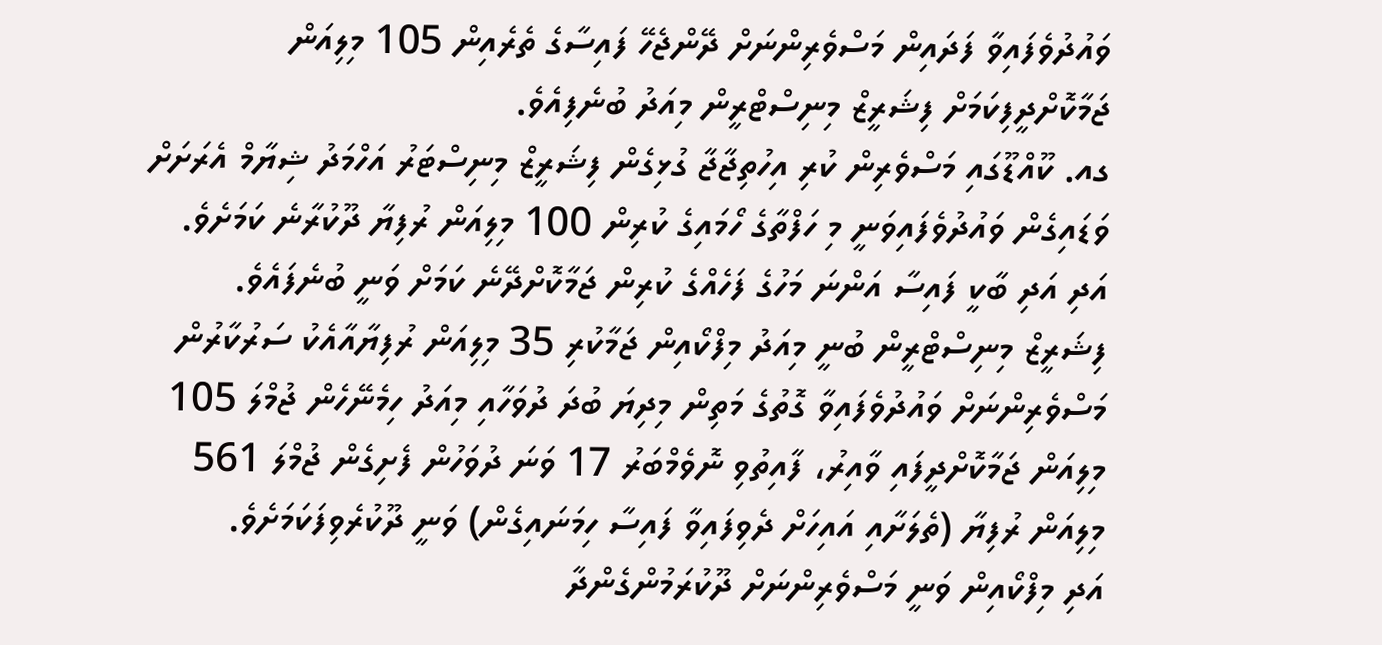ވައުދުވެފައިވާ ފަދައިން މަސްވެރިންނަށް ދޭންޖެހޭ ފައިސާގެ ތެރެއިން 105 މިލިއަން ޖަމާކޮށްދީފިކަމަށް ފިޝަރީޒް މިނިސްޓްރީން މިއަދު ބުނެފިއެވެ.
ގއ. ކޫއްޑޫގައި މަސްވެރިން ކުރި އިހުތިޖާޖާ ގުޅިގެން ފިޝަރީޒް މިނިސްޓަރު އަހްމަދު ޝިޔާމް އެރަށަށް ވަޑައިގެން ވައުދުވެފައިވަނީ މި ހަފްތާގެ ހޯމައިގެ ކުރިން 100 މިލިއަން ރުފިޔާ ދޫކުރާނެ ކަމަށެވެ. އަދި އަދި ބާކީ ފައިސާ އަންނަ މަހުގެ ފަހެއްގެ ކުރިން ޖަމާކޮށްދޭނެ ކަމަށް ވަނީ ބުނެފައެވެ.
ފިޝަރީޒް މިނިސްޓްރީން ބުނީ މިއަދު މިފްކޯއިން ޖަމާކުރި 35 މިލިއަން ރުފިޔާއާއެކު ސަރުކާރުން މަސްވެރިންނަށް ވައުދުވެފައިވާ ގޮތުގެ މަތިން މިދިޔަ ބުދަ ދުވަހާއި މިއަދު ހިމެނޭހެން ޖުމްލަ 105 މިލިއަން ޖަމާކޮށްދީފައި ވާއިރު، ފާއިތުވި ނޮވެމްބަރު 17 ވަނަ ދުވަހުން ފެށިގެން ޖުމްލަ 561 މިލިއަން ރުފިޔާ (ތެލަށާއި އައިހަށް ދެވިފައިވާ ފައިސާ ހިމަނައިގެން) ވަނީ ދޫކުރެވިފަކަމަށެވެ.
އަދި މިފްކޯއިން ވަނީ މަސްވެރިންނަށް ދޫކުރަމުންގެންދާ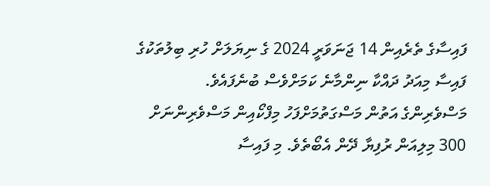ފައިސާގެ ތެރެއިން 14 ޖަނަވަރީ 2024 ގެ ނިޔަލަށް ހުރި ބިލުތަކުގެ ފައިސާ މިއަދު ދައްކާ ނިންމާނެ ކަމަށްވެސް ބުނެފައެވެ.
މަސްވެރިންގެ އަތުން މަސްގަތުމަށްފަހު މިފްކޯއިން މަސްވެރިންނަށް 300 މިލިއަން ރުފިޔާ ދޭން އެބޯތެވެ. މި ފައިސާ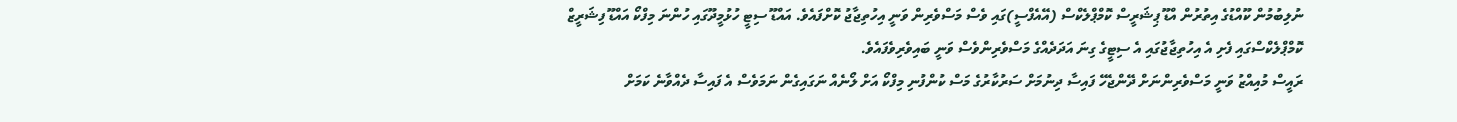ނުލިބުމުން ކޫއްޑުގެ އިތުރުން އްޑޫ ޕިޝަރީސް ކޮމްޕްލެކްސް (އޭއެފްސީ)ގައި ވެސް މަސްވެރިން ވަނީ އިހުތިޖާޖު ކޮށްފައެވެ. އައްޑޫ ސިޓީ ހުޅުމީދޫގައި ހުންނަ މިފްކޯ އައްޑޫ ފިޝަރީޒް ކޮމްޕްލެކްސްގައި ފެށި އެ އިހުތިޖާޖުގައި އެ ސިޓީގެ ގިނަ އަދަދެއްގެ މަސްވެރިންވެސް ވަނީ ބައިވެރިވެފައެވެ.
ރައީސް މުއިއްޒު ވަނީ މަސްވެރިންނަށް ދޭންޖެހޭ ފައިސާ ދިނުމަށް ސަރުކާރުގެ މަސް ކުންފުނި މިފްކޯ އަށް ލޯނެއް ނަގައިގެން ނަމަވެސް އެ ފައިސާ ދެއްވާނެ ކަމަށް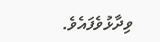ވިދާޅުވެފައެވެ.